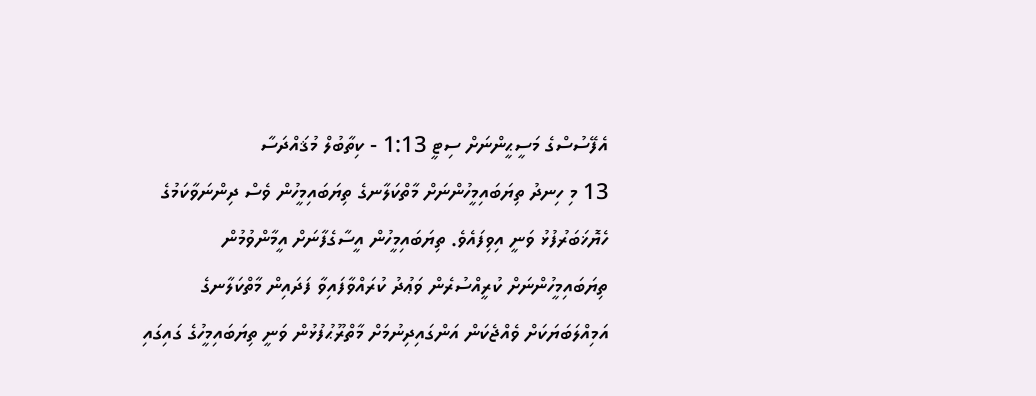އެފޭސުސްގެ މަސީޙީންނަށް ސިޓީ 1:13 - ކިތާބުލް މުޤައްދަސާ
13 މި ހިނދު ތިޔަބައިމީހުންނަށް މާތްކަލާނގެ ތިޔަބައިމީހުން ވެސް ދިންނަވާކަމުގެ ހެޔޮޚަބަރުފުޅު ވަނީ އިވިފައެވެ. ތިޔަބައިމީހުން އީސާގެފާނަށް އީމާންވުމުން ތިޔަބައިމީހުންނަށް ކުރީއްސުރެން ވަޢުދު ކުރައްވާފައިވާ ފަދައިން މާތްކަލާނގެ އަމިއްލަބަޔަކަށް ވެއްޖެކަން އަންގައިދިނުމަށް މާތްރޫޙުފުޅުން ވަނީ ތިޔަބައިމީހުގެ ގައިގައި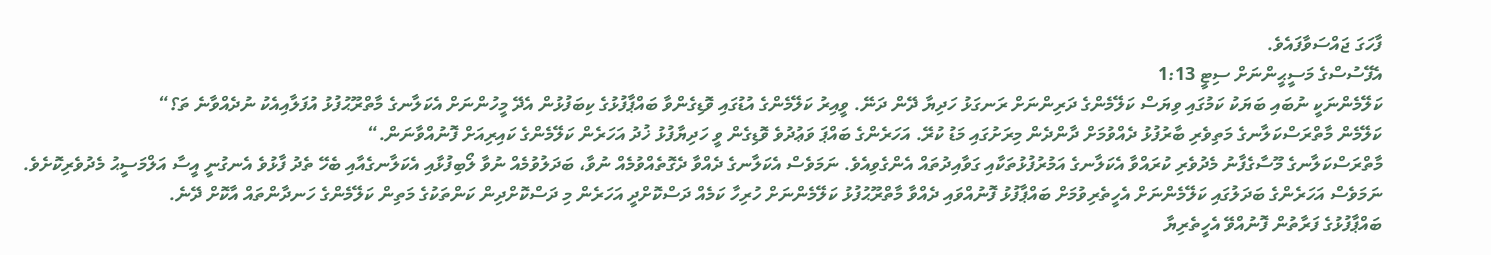ފާހަގަ ޖައްސަވާފައެވެ.
އެފޭސުސްގެ މަސީޙީންނަށް ސިޓީ 1:13
ކަލޭމެންނަކީ ނުބައި ބަޔަކު ކަމުގައި ވިޔަސް ކަލޭމެންގެ ދަރިންނަށް ރަނގަޅު ހަދިޔާ ދޭން ދަނޭ. ވީއިރު ކަލޭމެންގެ އުޑުގައި ވޮޑިގެންވާ ބައްޕާފުޅުގެ ކިބަފުޅުން އެދޭ މީހުންނަށް އެކަލާނގެ މާތްރޫޙުފުޅު އުފަލާއިއެކު ނުދެއްވާނެ ތަ؟“
ކަލޭމެން މާތްރަސްކަލާނގެ މަތިވެރި ބާރުފުޅު ދެއްވުމަށް ދާންދެން މިރަށުގައި މަޑު ކުރޭ. އަހަރެންގެ ބައްޕަ ވަޢުދުވެ ވޮޑިގެން ވީ ހަދިޔާފުޅު ޚުދު އަހަރެން ކަލޭމެންގެ ކައިރިއަށް ފޮނުއްވާނަން.“
މާތްރަސްކަލާނގެ މޫސާގެފާނު މެދުވެރި ކުރައްވާ އެކަލާނގެ އަމުރުފުޅުތަކާއި ގަވާއިދުތައް އެންގެވިއެވެ. ނަމަވެސް އެކަލާނގެ ދެއްވާ ދެގޮތެއްވުމެއް ނުވާ، ބަދަލުވުމެއް ނުވާ ލޯބިފުޅާއި އެކަލާނގެއާއި ބެހޭ ތެދު ފާޅުވެ އެނގުނީ އީސާ އަލްމަސީޙު މެދުވެރިކޮށެވެ.
ނަމަވެސް އަހަރެންގެ ބަދަލުގައި ކަލޭމެންނަށް އެހީތެރިވުމަށް ބައްޕާފުޅު ފޮނުއްވައި ދެއްވާ މާތްރޫޙުފުޅު ކަލޭމެންނަށް ހުރިހާ ކަމެއް ދަސްކޮށްދީ އަހަރެން މި ދަސްކޮށްދިން ކަންތަކުގެ މަތިން ކަލޭމެންގެ ހަނދާންތައް އާކޮށް ދޭނެ.
ބައްޕާފުޅުގެ ފަރާތުން ފޮނުއްވޭ އެހީތެރިޔާ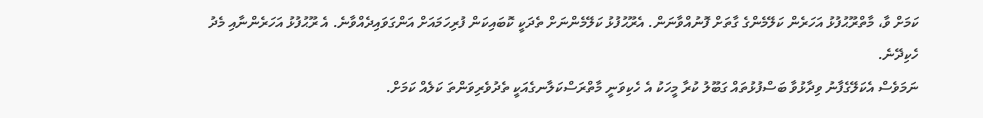ކަމަށް ވާ، މާތްރޫޙުފުޅު އަހަރެން ކަލޭމެންގެ ގާތަށް ފޮނުއްވާނަން. އެރޫޙުފުޅު ކަލޭމެންނަށް ތެދަކީ ކޮބައިކަން ފުރިހަމައަށް އަންގަވައިދެއްވާނެ. އެ ރޫޙުފުޅު އަހަރެންނާއި މެދު ހެކިދޭނެ.
ނަމަވެސް އެކަލޭގެފާނު ވިދާޅުވާ ބަސްފުޅުތައް ގަބޫލު ކުރާ މީހަކު އެ ހެކިވަނީ މާތްރަސްކަލާނގެއަކީ ތެދުވެރިވަންތަ ކަލެއް ކަމަށް.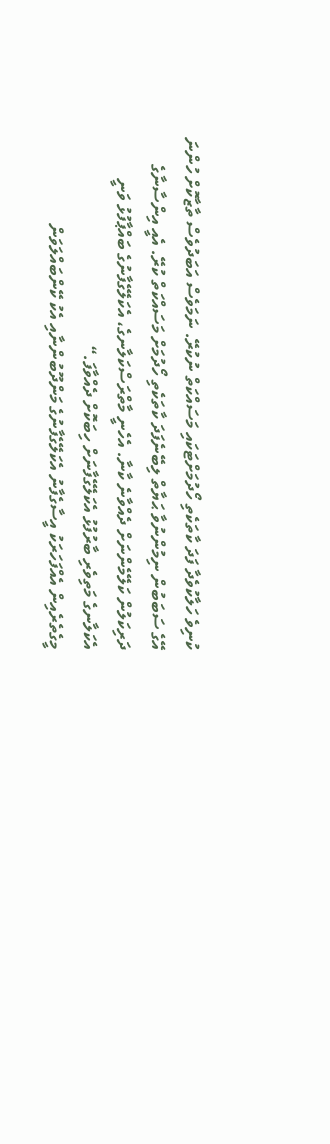ކުނިވެ ހަލާކުވެދާ ފަދަ ކާތަކެތި ހޯދުމަށްޓަކައި މަސައްކަތް ނުކުރޭ. ނަމަވެސް އަބަދުވެސް ތާޒާކޮށް ހުންނަ އޭގެ ސަބަބުން ނިމުންނުވާ ޙަޔާތް ލިބޭނެފަދަ ކާތަކެތި ހޯދުމަށް މަސައްކަތް ކުރޭ. އެއީ އިންސާނާގެ ދަރިކަލުން ކަލޭމެންނަށް ދެއްވާނެ ކާނާ. އެހެނީ މާތްރަސްކަލާނގެ، އެކަލޭގެފާނުގެ ބައްޕާފުޅު ވަނީ އެކަލާނގެ މަތިވެރި ބާރުފުޅު އެކަލޭގެފާނަށް ހިބަކޮށް ދެއްވާފަ.“
މީގެތެރެއިން އެއްފަހަރަކު އީސާގެފާނު އެކަލޭގެފާނުގެ މަންދޫބުންނާއި އެކު ކޭންބައްލަވަން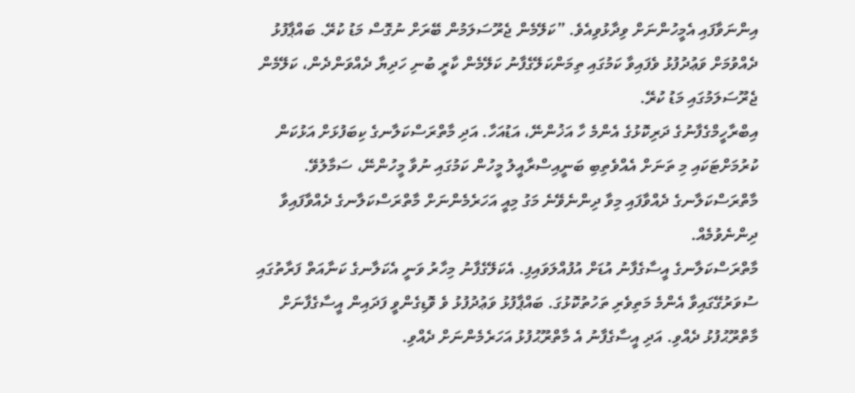އިންނަވާފައި އެމީހުންނަށް ވިދާޅުވިއެވެ. ”ކަލޭމެން ޖެރޫސަލަމުން ބޭރަށް ނުގޮސް މަޑު ކުރޭ. ބައްޕާފުޅު ދެއްވުމަށް ވަޢުދުފުޅު ވެފައިވާ ކަމުގައި ތިމަންކަލޭގެފާނު ކަލޭމެން ކާރީ ބުނި ހަދިޔާ ދެއްވަންދެން، ކަލޭމެން ޖެރޫސަލަމުގައި މަޑު ކުރޭ.
އިބްރާހީމްގެފާނުގެ ދަރިކޮޅުގެ އެންމެ ހާ އަޚުންނޭ، އަޑުއަހާ. އަދި މާތްރަސްކަލާނގެ ކިބަފުޅަށް އަޅުކަން ކުރުމަށްޓަކައި މި ތަނަށް އެއްވެތިބި ބަނީއިސްރާއީލު މީހުން ކަމުގައި ނުވާ މީހުންނޭ، ސަމާލުވޭ. މާތްރަސްކަލާނގެ ދެއްވާފައި މިވާ ދިންނެވޭނެ މަގު މިއީ އަހަރެމެންނަށް މާތްރަސްކަލާނގެ ދެއްވާފައިވާ ދިންނެވުމެއް.
މާތްރަސްކަލާނގެ އީސާގެފާނު އުޑަށް އުފުއްލަވައިފި. އެކަލޭގެފާނު މިހާރު ވަނީ އެކަލާނގެ ކަނާއަތް ފަރާތުގައި ސުވަރުގޭގައިވާ އެންމެ މަތިވެރި ތަހުތުކޮޅުގަ. ބައްޕާފުޅު ވަޢުދުފުޅު ވެ ވޮޑިގެންވީ ފަދައިން އީސާގެފާނަށް މާތްރޫޙުފުޅު ދެއްވި. އަދި އީސާގެފާނު އެ މާތްރޫޙުފުޅު އަހަރެމެންނަށް ދެއްވި.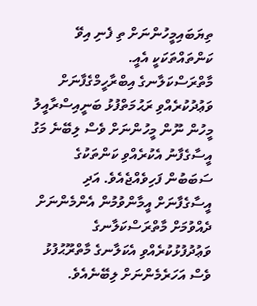ތިޔަބައިމީހުންނަށް ތި ފެނި އިވޭ ކަންތައްތަކަކީ އެއީ.
މާތްރަސްކަލާނގެ އިބްރާހީމްގެފާނަށް ވަޢުދުކުރެއްވި ރަޙުމަތްފުޅު ބަނީއިސްރާއީލު މީހުން ނޫން މީހުންނަށް ވެސް ލިބޭނެ މަގު އީސާގެފާނު އެކުރެއްވި ކަންތަކުގެ ސަބަބުން ފަހިވެއްޖެއެވެ. އަދި އީސާގެފާނަށް އީމާންވުމުން އެންމެންނަށް ދެއްވުމަށް މާތްރަސްކަލާނގެ ވަޢުދުފުޅުކުރެއްވި އެކަލާނގެ މާތްރޫޙުފުޅު ވެސް އަހަރެމެންނަށް ލިބޭނެއެވެ.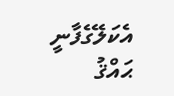އެކަލޭގެފާނީ ޙައްޤު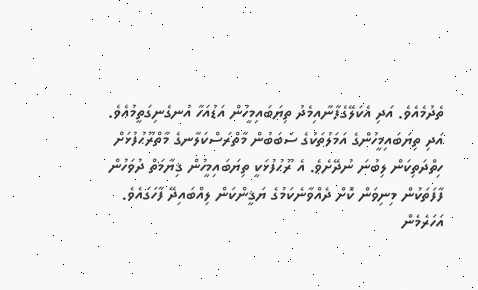ތެދުމެއެވެ. އަދި އެކަލޭގެފާނާއިމެދު ތިޔަބައިމީހުން އަޑުއަހާ އުނގެނިގަތީމުއެވެ.
އަދި ތިޔަބައިމީހުންގެ އަމަލުތަކުގެ ސަބަބުން މާތްރަސްކަލާނގެ މާތްރޫޙުފުޅަށް ހިތްދަތިކަން ލިބުނަ ނުދޭށެވެ. އެ ރޫޙުފުޅަކީ ތިޔަބައިމީހުން ޤިޔާމަތް ދުވަހުން ފާފަތަކުން މިނިވަން ކޮށް ދެއްވާނެކަމުގެ ޔަޤީންކަން ލިއްބައިދޭ ފާހަގައެވެ.
އަހަރެމެން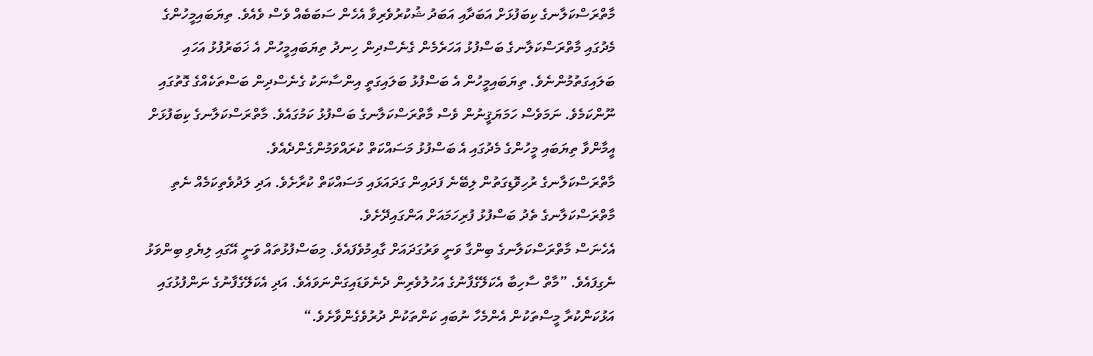މާތްރަސްކަލާނގެ ކިބަފުޅަށް އަބަދާއި އަބަދު ޝުކުރުވެރިވާ އެހެން ސަބަބެއް ވެސް ވެއެވެ. ތިޔަބައިމީހުންގެ މެދުގައި މާތްރަސްކަލާނގެ ބަސްފުޅު އަހަރެމެން ގެނެސްދިން ހިނދު ތިޔަބައިމީހުން އެ ޚަބަރުފުޅު އަހައި ބަލައިގަތުމުންނެވެ. ތިޔަބައިމީހުން އެ ބަސްފުޅު ބަލައިގަތީ އިންސާނަކު ގެނެސްދިން ބަސްތަކެއްގެ ގޮތުގައި ނޫންކަމެވެ. ނަމަވެސް ހަމަޔަޤީނުން ވެސް މާތްރަސްކަލާނގެ ބަސްފުޅު ކަމުގައެވެ. މާތްރަސްކަލާނގެ ކިބަފުޅަށް އީމާންވާ ތިޔަބައި މީހުންގެ މެދުގައި އެ ބަސްފުޅު މަސައްކަތް ކުރައްވަމުންގެންދެއެވެ.
މާތްރަސްކަލާނގެ ރުހިވޮޑިގަތުން ލިބޭނެ ފަދައިން ގަދައަޅައި މަސައްކަތް ކުރާށެވެ. އަދި ލަދުވެތިކަމެއް ނެތި މާތްރަސްކަލާނގެ ތެދު ބަސްފުޅު ފުރިހަމައަށް އަންގައިދޭށެވެ.
އެހެނަސް މާތްރަސްކަލާނގެ ބިންގާ ވަނީ ވަރުގަދައަށް ގާއިމުވެފައެވެ. މިބަސްފުޅުތައް ވަނީ އޭގައި ލިޔެވި ބިންވަޅު ނެގިފައެވެ. ”މާތް ސާހިބާ އެކަލޭގެފާނުގެ އަހުލުވެރިން ދެނެވަޑައިގަންނަވައެވެ. އަދި އެކަލޭގެފާނުގެ ނަންފުޅުގައި އަޅުކަންކުރާ މީސްތަކުން އެންމެހާ ނުބައި ކަންތަކުން ދުރުވެގެންވާށެވެ.“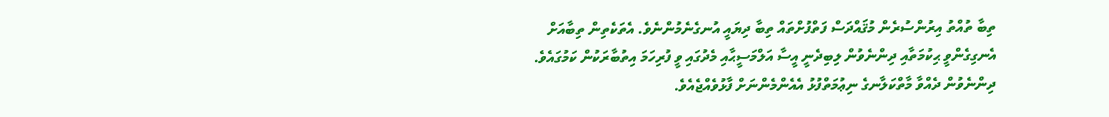ތިބާ ތުއްތު އިރުންސުރެން މުޤައްދަސް ފަތްފުށްތައް ތިބާ ދިޔައީ އުނގެނެމުންނެވެ. އެތަކެތިން ތިބާއަށް އެނގިގެންވީ ޙިކުމަތާއި ދިންނެވުން ލިބިދެނީ އީސާ އަލްމަސީޙާއި މެދުގައި ވީ ފުރިހަމަ އިތުބާރަކުން ކަމުގައެވެ.
ދިންނެވުން ދެއްވާ މާތްކަލާނގެ ނިޢުމަތްފުޅު އެއެންމެންނަށް ފާޅުވެއްޖެއެވެ.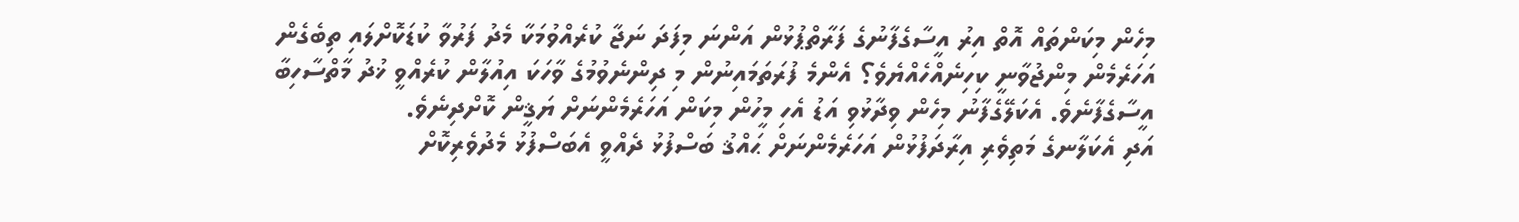މިހެން މިކަންތައް އޮތް އިރު އީސާގެފާނުގެ ފަރާތްޕުޅުން އަންނަ މިފަދަ ނަޖާ ކުރެއްވުމަކާ މެދު ފަރުވާ ކުޑަކޮށްލައި ތިބެގެން އަހަރެމެން މިންޖުވާނީ ކިހިނެއްހެއްޔެވެ؟ އެންމެ ފުރަތަމައިނުން މި ދިންނެވުމުގެ ވާހަކަ އިއުލާން ކުރެއްވީ ޚުދު މާތްސާހިބާ އީސާގެފާނެވެ. އެކަލޭގެފާނު މިހެން ވިދާޅުވި އަޑު އެހި މީހުން މިކަން އަހަރެމެންނަށް ޔަޤީން ކޮށްދިނެވެ.
އަދި އެކަލާނގެ މަތިވެރި އިރާދަފުޅުން އަހަރެމެންނަށް ޙައްޤު ބަސްފުޅު ދެއްވީ އެބަސްފުޅު މެދުވެރިކޮށް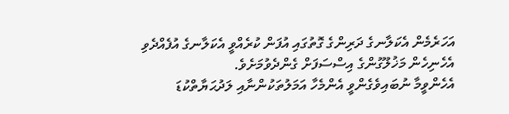އަހަރެމެން އެކަލާނގެ ދަރިންގެ ގޮތުގައި އުފަން ކުރެއްވީ އެކަލާނގެ އުފެއްދެވި އެހެނިހެން މަޚުލޫގުންގެ އިސްސަފަށް ގެންދެވުމަށެވެ.
އެހެންވީމާ ނުބައިވެގެންވީ އެންމެހާ އަމަލުތަކުންނާއި ލަދުޙަޔާތްކުޑަ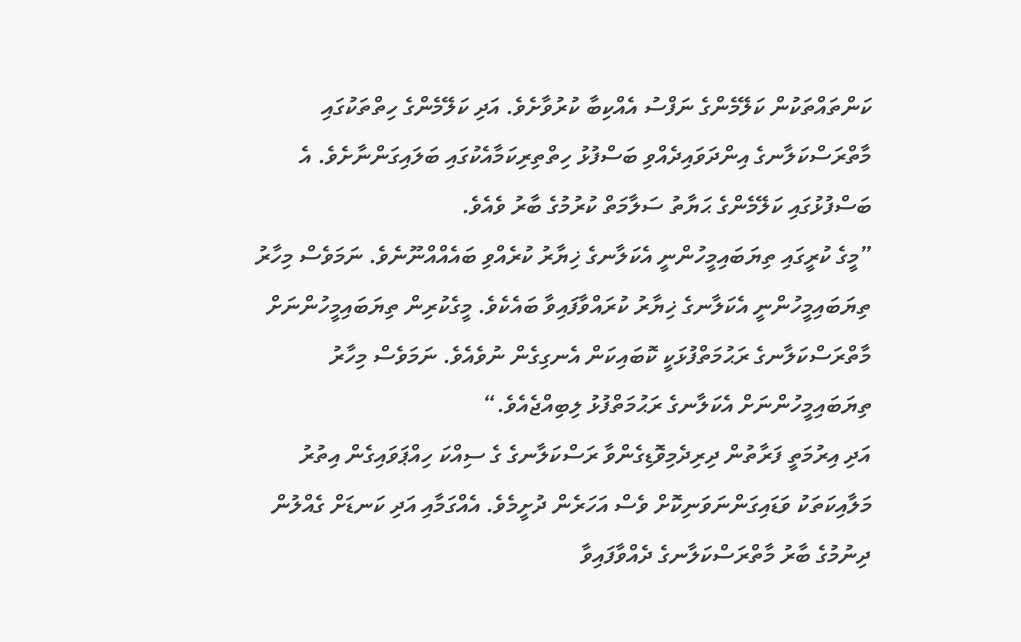ކަންތައްތަކުން ކަލޭމެންގެ ނަފްސު އެއްކިބާ ކުރުވާށެވެ. އަދި ކަލޭމެންގެ ހިތްތަކުގައި މާތްރަސްކަލާނގެ އިންދަވައިދެއްވި ބަސްފުޅު ހިތްތިރިކަމާއެކުގައި ބަލައިގަންނާށެވެ. އެ ބަސްފުޅުގައި ކަލޭމެންގެ ޙަޔާތު ސަލާމަތް ކުރުމުގެ ބާރު ވެއެވެ.
”މީގެ ކުރީގައި ތިޔަބައިމީހުންނީ އެކަލާނގެ ޚިޔާރު ކުރެއްވި ބައެއްއްނޫނެވެ. ނަމަވެސް މިހާރު ތިޔަބައިމީހުންނީ އެކަލާނގެ ޚިޔާރު ކުރައްވާފައިވާ ބައެކެވެ. މީގެކުރިން ތިޔަބައިމީހުންނަށް މާތްރަސްކަލާނގެ ރަޙުމަތްފުޅަކީ ކޮބައިކަން އެނގިގެން ނުވެއެވެ. ނަމަވެސް މިހާރު ތިޔަބައިމީހުންނަށް އެކަލާނގެ ރަޙުމަތްފުޅު ލިބިއްޖެއެވެ.“
އަދި އިރުމަތީ ފަރާތުން ދިރިދެމިވޮޑިގެންވާ ރަސްކަލާނގެ ގެ ސިއްކަ ހިއްޕަވައިގެން އިތުރު މަލާއިކަތަކު ވަޑައިގަންނަވަނިކޮށް ވެސް އަހަރެން ދުށީމެވެ. އެއްގަމާއި އަދި ކަނޑަށް ގެއްލުން ދިނުމުގެ ބާރު މާތްރަސްކަލާނގެ ދެއްވާފައިވާ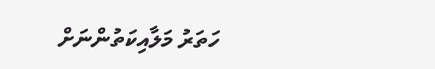ހަތަރު މަލާއިކަތުންނަށް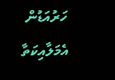ހަރުއަޑުން އެމަލާއިކަތާ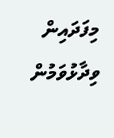މިފަދައިން ވިދާޅުވަމުން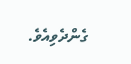ގެންދެވިއެވެ.